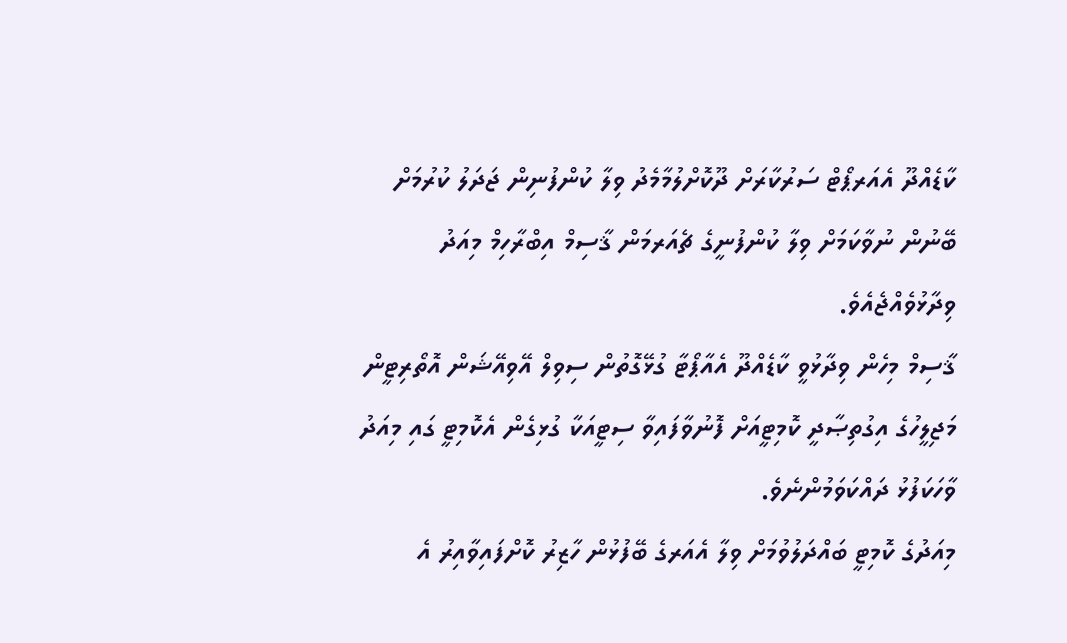ކާޑެއްދޫ އެއަރޕޯޓް ސަރުކާރަށް ދޫކޮށްލުމާމެދު ވިލާ ކުންފުނިން ޖަދަލު ކުރުމަށް ބޭނުން ނުވާކަމަށް ވިލާ ކުންފުނީގެ ޗެއަރމަން ޤާސިމް އިބްރާހިމް މިއަދު ވިދާޅުވެއްޖެއެވެ.
ޤާސިމް މިހެން ވިދާޅުވީ ކާޑެއްދޫ އެއާޕޯޓާ ގުޅޭގޮތުން ސިވިލް އޭވިއޭޝަން އޮތޯރިޓީން މަޖިލީހުގެ އިގުތިޞާދީ ކޮމިޓީއަށް ފޮނުވާފައިވާ ސިޓީއަކާ ގުޅިގެން އެކޮމިޓީ ގައި މިއަދު ވާހަކަފުޅު ދައްކަވަމުންނެވެ.
މިއަދުގެ ކޮމިޓީ ބައްދަލުވުމަށް ވިލާ އެއަރގެ ބޭފުޅުން ހާޒިރު ކޮށްފައިވާއިރު އެ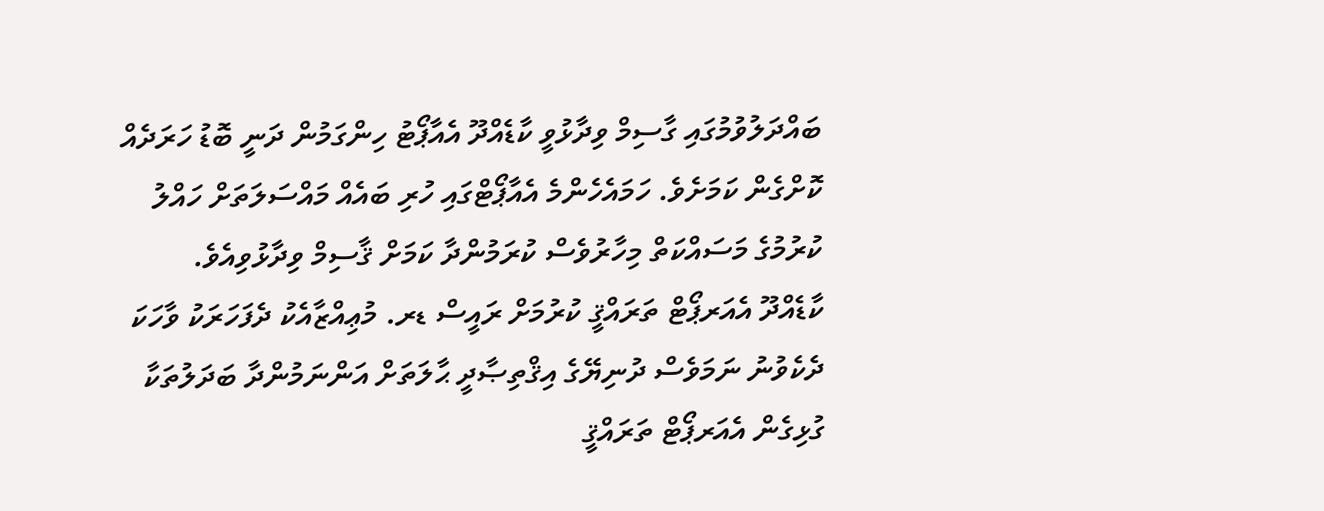ބައްދަލުވުމުގައި ގާސިމް ވިދާޅުވީ ކާޑެއްދޫ އެއާޕޯޓު ހިންގަމުން ދަނީ ބޮޑު ހަރަދެއް ކޮށްގެން ކަމަށެވެ. ހަމައެހެންމެ އެއާޕޯޓްގައި ހުރި ބައެއް މައްސަލަތަށް ހައްލު ކުރުމުގެ މަސައްކަތް މިހާރުވެސް ކުރަމުންދާ ކަމަށް ޤާސިމް ވިދާޅުވިއެވެ.
ކާޑެއްދޫ އެއަރޕޯޓް ތަރައްޤީ ކުރުމަށް ރައީސް ޑރ. މުޢިއްޒާއެކު ދެފަހަރަކު ވާހަކަ ދެކެވުނު ނަމަވެސް ދުނިޔޭގެ އިޤްތިޞާދީ ޙާލަތަށް އަންނަމުންދާ ބަދަލުތަކާ ގުޅިގެން އެއަރޕޯޓް ތަރައްޤީ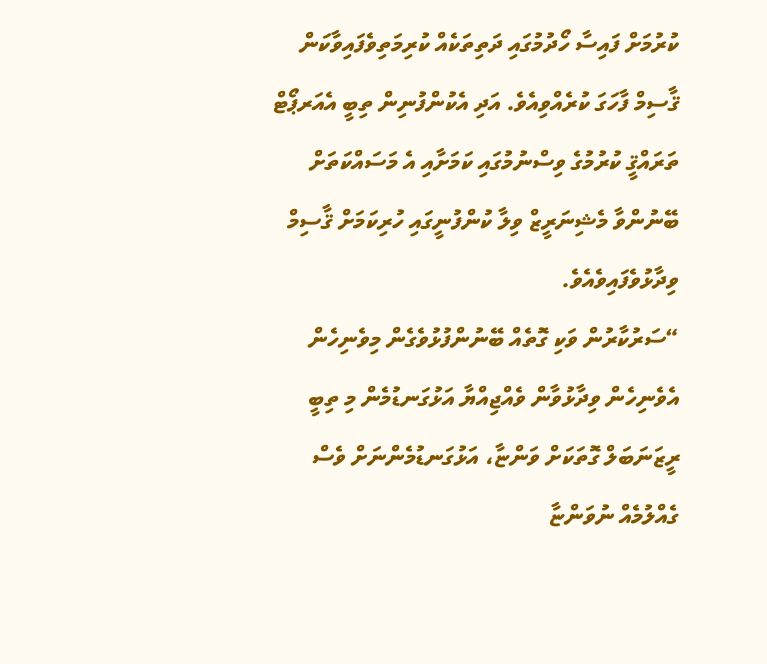ކުރުމަށް ފައިސާ ހޯދުމުގައި ދަތިތަކެއް ކުރިމަތިވެފައިވާކަން ޤާސިމް ފާހަގަ ކުރެއްވިއެވެ. އަދި އެކުންފުނިން ތިބީ އެއަރޕޯޓް ތަރައްޤީ ކުރުމުގެ ވިސްނުމުގައި ކަމަށާއި އެ މަސައްކަތަށް ބޭނުންވާ މެޝިނަރީޒް ވިލާ ކުންފުނީގައި ހުރިކަމަށް ޤާސިމް ވިދާޅުވެފައިވެއެވެ.
“ސަރުކާރުން ވަކި ގޮތެއް ބޭނުންފުޅުވެގެން މިވެނިހެން އެވެނިހެން ވިދާޅުވާން ވެއްޖިއްޔާ އަޅުގަނޑުމެން މި ތިބީ ރީޒަނަބަލް ގޮތަކަށް ވަންޏާ، އަޅުގަނޑުމެންނަށް ވެސް ގެއްލުމެއް ނުވަންޏާ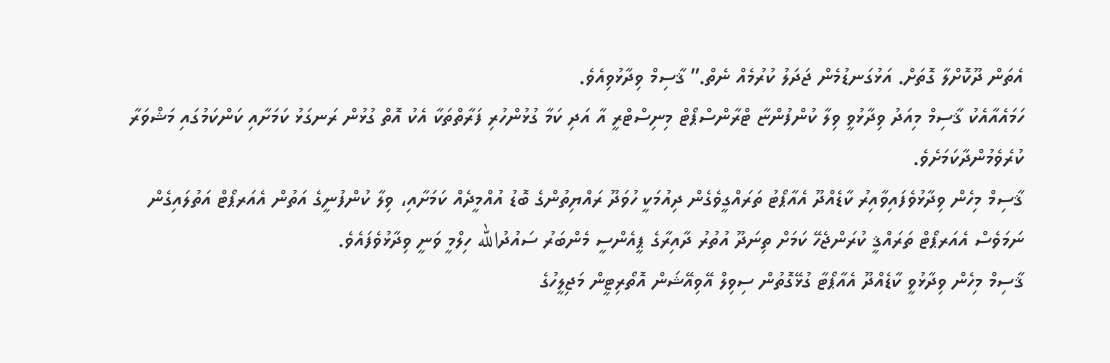އެތަން ދޫކޮށްލާ ގޮތަށް. އަޅުގަނޑުމެން ޖަދަލު ކުރުމެއް ނެތް.” ޤާސިމް ވިދާޅުވިއެވެ.
ހަމައެއާއެކު ޤާސިމް މިއަދު ވިދާޅުވީ ވިލާ ކުންފުންޏާ ޓްރާންސްޕޯޓް މިނިސްޓްރީ އާ އަދި ކަމާ ގުޅުންހުރި ފަރާތްތަކާ އެކު އޮތް ގުޅުން ރަނގަޅު ކަމަށާއި ކަންކަމުގައި މަޝްވަރާ ކުރެވެމުންދާކަމަށެވެ.
ޤާސިމް މިހެން ވިދާޅުވެފައިވާއިރު ކާޑެއްދޫ އެއާޕޯޓު ތަރައްގީވެގެން ދިއުމަކީ ހުވަދޫ ރައްޔިތުންގެ ބޮޑު އުއްމީދެއް ކަމަށާއި، ވިލާ ކުންފުނީގެ އަތުން އެއަރޕޯޓް އަތުލައިގެން ނަމަވެސް އެއަރޕޯޓް ތަރައްޤީ ކުރަންޖެހޭ ކަމަށް ތިނަދޫ އުތުރު ދާއިރާގެ ޕީއެންސީ މެންބަރު ސައުދުالله ހިލްމީ ވަނީ ވިދާޅުވެފައެވެ.
ޤާސިމް މިހެން ވިދާޅުވީ ކާޑެއްދޫ އެއާޕޯޓާ ގުޅޭގޮތުން ސިވިލް އޭވިއޭޝަން އޮތޯރިޓީން މަޖިލީހުގެ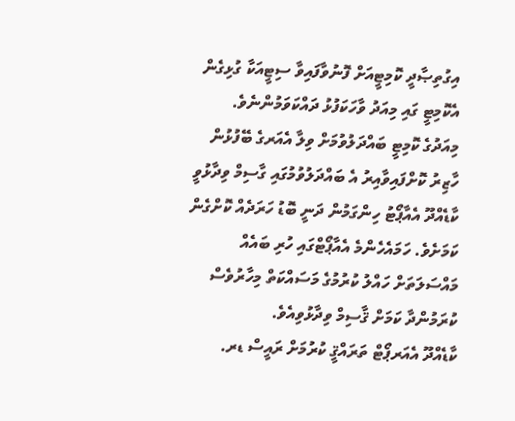އިގުތިޞާދީ ކޮމިޓީއަށް ފޮނުވާފައިވާ ސިޓީއަކާ ގުޅިގެން އެކޮމިޓީ ގައި މިއަދު ވާހަކަފުޅު ދައްކަވަމުންނެވެ.
މިއަދުގެ ކޮމިޓީ ބައްދަލުވުމަށް ވިލާ އެއަރގެ ބޭފުޅުން ހާޒިރު ކޮށްފައިވާއިރު އެ ބައްދަލުވުމުގައި ގާސިމް ވިދާޅުވީ ކާޑެއްދޫ އެއާޕޯޓު ހިންގަމުން ދަނީ ބޮޑު ހަރަދެއް ކޮށްގެން ކަމަށެވެ. ހަމައެހެންމެ އެއާޕޯޓްގައި ހުރި ބައެއް މައްސަލަތަށް ހައްލު ކުރުމުގެ މަސައްކަތް މިހާރުވެސް ކުރަމުންދާ ކަމަށް ޤާސިމް ވިދާޅުވިއެވެ.
ކާޑެއްދޫ އެއަރޕޯޓް ތަރައްޤީ ކުރުމަށް ރައީސް ޑރ.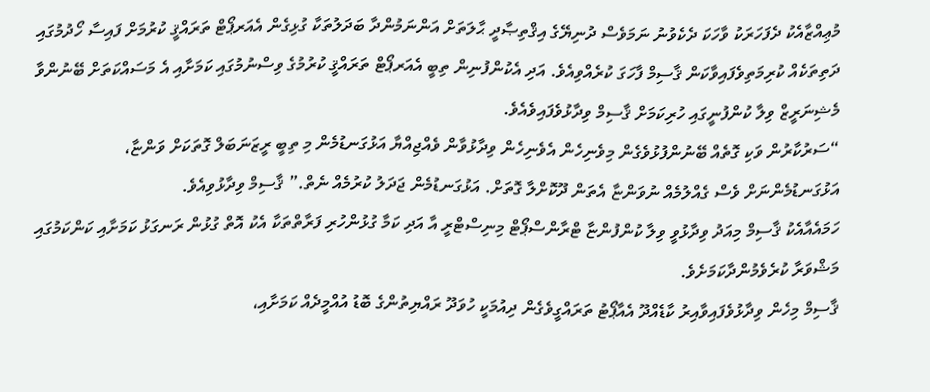މުޢިއްޒާއެކު ދެފަހަރަކު ވާހަކަ ދެކެވުނު ނަމަވެސް ދުނިޔޭގެ އިޤްތިޞާދީ ޙާލަތަށް އަންނަމުންދާ ބަދަލުތަކާ ގުޅިގެން އެއަރޕޯޓް ތަރައްޤީ ކުރުމަށް ފައިސާ ހޯދުމުގައި ދަތިތަކެއް ކުރިމަތިވެފައިވާކަން ޤާސިމް ފާހަގަ ކުރެއްވިއެވެ. އަދި އެކުންފުނިން ތިބީ އެއަރޕޯޓް ތަރައްޤީ ކުރުމުގެ ވިސްނުމުގައި ކަމަށާއި އެ މަސައްކަތަށް ބޭނުންވާ މެޝިނަރީޒް ވިލާ ކުންފުނީގައި ހުރިކަމަށް ޤާސިމް ވިދާޅުވެފައިވެއެވެ.
“ސަރުކާރުން ވަކި ގޮތެއް ބޭނުންފުޅުވެގެން މިވެނިހެން އެވެނިހެން ވިދާޅުވާން ވެއްޖިއްޔާ އަޅުގަނޑުމެން މި ތިބީ ރީޒަނަބަލް ގޮތަކަށް ވަންޏާ، އަޅުގަނޑުމެންނަށް ވެސް ގެއްލުމެއް ނުވަންޏާ އެތަން ދޫކޮށްލާ ގޮތަށް. އަޅުގަނޑުމެން ޖަދަލު ކުރުމެއް ނެތް.” ޤާސިމް ވިދާޅުވިއެވެ.
ހަމައެއާއެކު ޤާސިމް މިއަދު ވިދާޅުވީ ވިލާ ކުންފުންޏާ ޓްރާންސްޕޯޓް މިނިސްޓްރީ އާ އަދި ކަމާ ގުޅުންހުރި ފަރާތްތަކާ އެކު އޮތް ގުޅުން ރަނގަޅު ކަމަށާއި ކަންކަމުގައި މަޝްވަރާ ކުރެވެމުންދާކަމަށެވެ.
ޤާސިމް މިހެން ވިދާޅުވެފައިވާއިރު ކާޑެއްދޫ އެއާޕޯޓު ތަރައްގީވެގެން ދިއުމަކީ ހުވަދޫ ރައްޔިތުންގެ ބޮޑު އުއްމީދެއް ކަމަށާއި،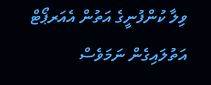ވިލާ ކުންފުނީގެ އަތުން އެއަރޕޯޓް އަތުލައިގެން ނަމަވެސް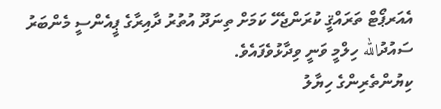އެއަރޕޯޓް ތަރައްޤީ ކުރަންޖެހޭ ކަމަށް ތިނަދޫ އުތުރު ދާއިރާގެ ޕީއެންސީ މެންބަރު ސައުދުالله ހިލްމީ ވަނީ ވިދާޅުވެފައެވެ.
ކިޔުންތެރިންގެ ހިޔާލު